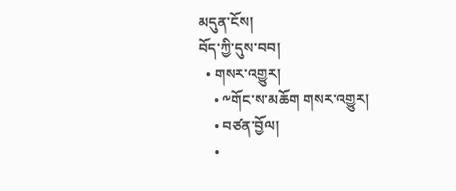མདུན་ངོས།
བོད་ཀྱི་དུས་བབ།
  • གསར་འགྱུར།
    • ༸གོང་ས་མཆོག གསར་འགྱུར།
    • བཙན་བྱོལ།
    •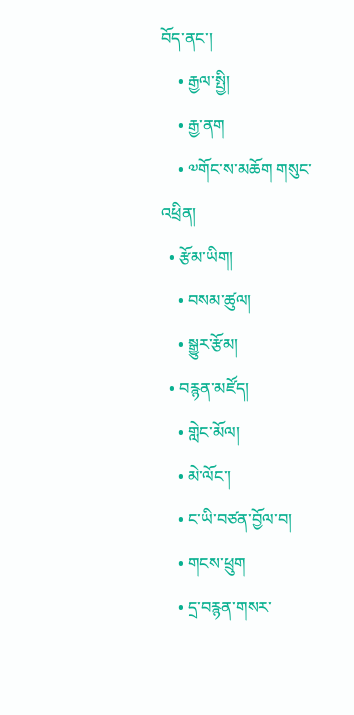བོད་ནང་།
    • རྒྱལ་སྤྱི།
    • རྒྱ་ནག
    • ༧གོང་ས་མཆོག གསུང་འཕྲིན།
  • རྩོམ་ཡིག།
    • བསམ་ཚུལ།
    • སྒྱུར་རྩོམ།
  • བརྙན་མཛོད།
    • གླེང་མོལ།
    • མེ་ལོང་།
    • ང་ཡི་བཙན་བྱོལ་བ།
    • གངས་ཕྲུག
    • དྲ་བརྙན་གསར་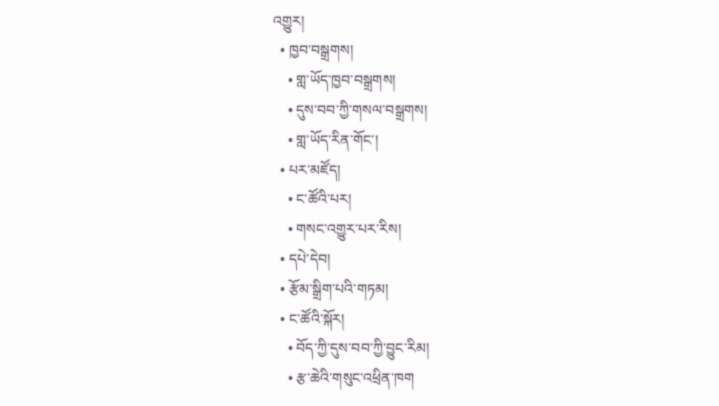འགྱུར།
  • ཁྱབ་བསྒྲགས།
    • གླ་ཡོད་ཁྱབ་བསྒྲགས།
    • དུས་བབ་ཀྱི་གསལ་བསྒྲགས།
    • གླ་ཡོད་རིན་གོང་།
  • པར་མཛོད།
    • ང་ཚོའི་པར།
    • གསང་འགྱུར་པར་རིས།
  • དཔེ་དེབ།
  • རྩོམ་སྒྲིག་པའི་གཏམ།
  • ང་ཚོའི་སྐོར།
    • བོད་ཀྱི་དུས་བབ་ཀྱི་བྱུང་རིམ།
    • རྩ་ཆེའི་གསུང་འཕྲིན་ཁག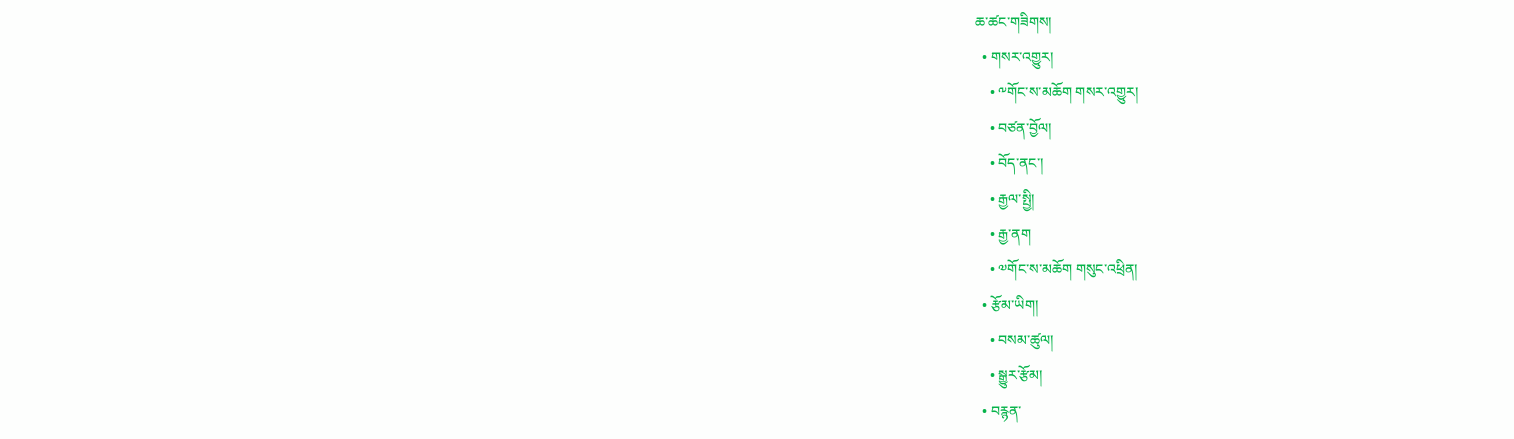ཆ་ཚང་གཟིགས།
  • གསར་འགྱུར།
    • ༸གོང་ས་མཆོག གསར་འགྱུར།
    • བཙན་བྱོལ།
    • བོད་ནང་།
    • རྒྱལ་སྤྱི།
    • རྒྱ་ནག
    • ༧གོང་ས་མཆོག གསུང་འཕྲིན།
  • རྩོམ་ཡིག།
    • བསམ་ཚུལ།
    • སྒྱུར་རྩོམ།
  • བརྙན་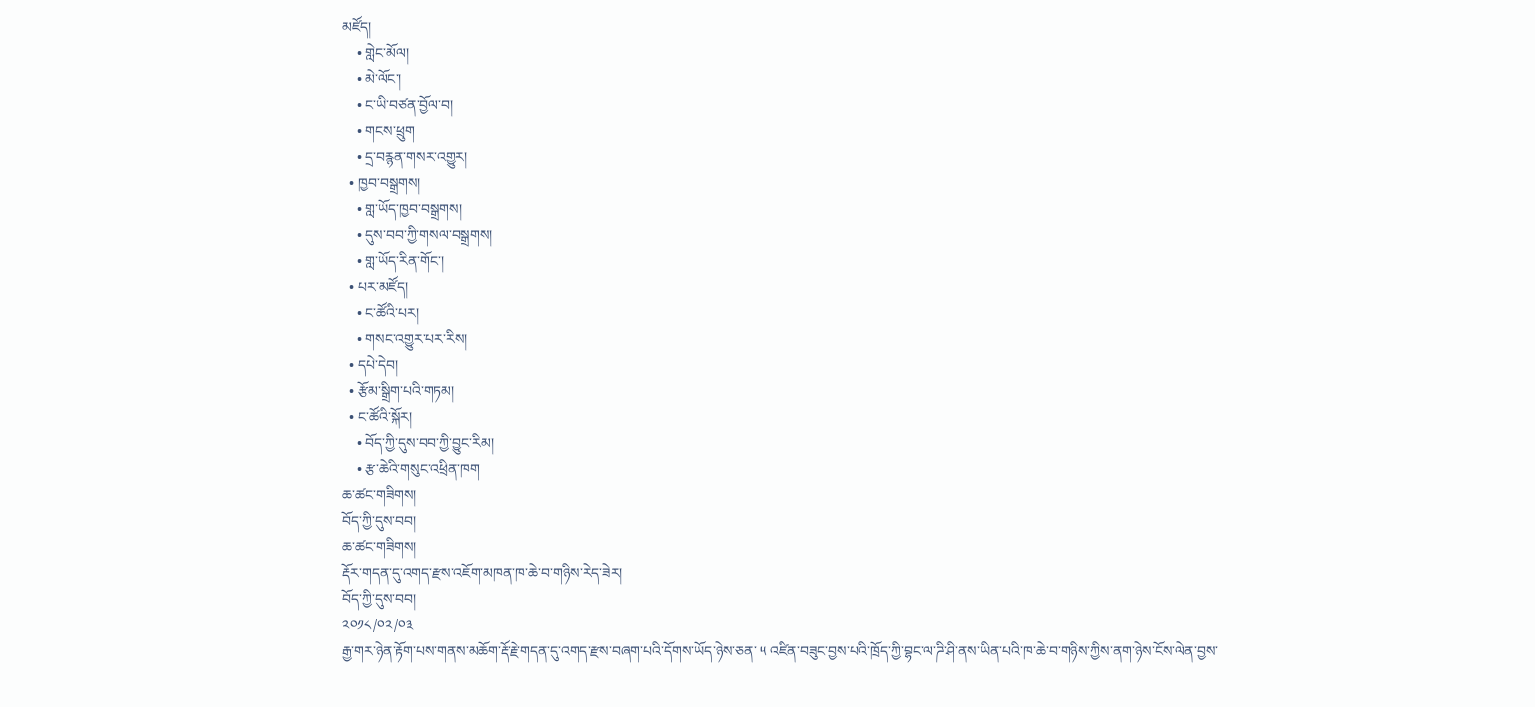མཛོད།
    • གླེང་མོལ།
    • མེ་ལོང་།
    • ང་ཡི་བཙན་བྱོལ་བ།
    • གངས་ཕྲུག
    • དྲ་བརྙན་གསར་འགྱུར།
  • ཁྱབ་བསྒྲགས།
    • གླ་ཡོད་ཁྱབ་བསྒྲགས།
    • དུས་བབ་ཀྱི་གསལ་བསྒྲགས།
    • གླ་ཡོད་རིན་གོང་།
  • པར་མཛོད།
    • ང་ཚོའི་པར།
    • གསང་འགྱུར་པར་རིས།
  • དཔེ་དེབ།
  • རྩོམ་སྒྲིག་པའི་གཏམ།
  • ང་ཚོའི་སྐོར།
    • བོད་ཀྱི་དུས་བབ་ཀྱི་བྱུང་རིམ།
    • རྩ་ཆེའི་གསུང་འཕྲིན་ཁག
ཆ་ཚང་གཟིགས།
བོད་ཀྱི་དུས་བབ།
ཆ་ཚང་གཟིགས།
རྡོར་གདན་དུ་འགད་རྫས་འཇོག་མཁན་ཁ་ཆེ་བ་གཉིས་རེད་ཟེར།
བོད་ཀྱི་དུས་བབ།
༢༠༡༨/༠༢/༠༣
རྒྱ་གར་ཉེན་རྟོག་པས་གནས་མཆོག་རྡོ་རྗེ་གདན་དུ་འགད་རྫས་བཞག་པའི་དོགས་ཡོད་ཉེས་ཅན་ ༥ འཛིན་བཟུང་བྱས་པའི་ཁྲོད་ཀྱི་བྷང་ལ་ཌི་ཤི་ནས་ཡིན་པའི་ཁ་ཆེ་བ་གཉིས་ཀྱིས་ནག་ཉེས་ངོས་ལེན་བྱས་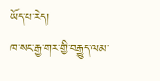ཡོད་པ་རེད།
ཁ་སང་རྒྱ་གར་གྱི་བརྒྱུད་ལམ་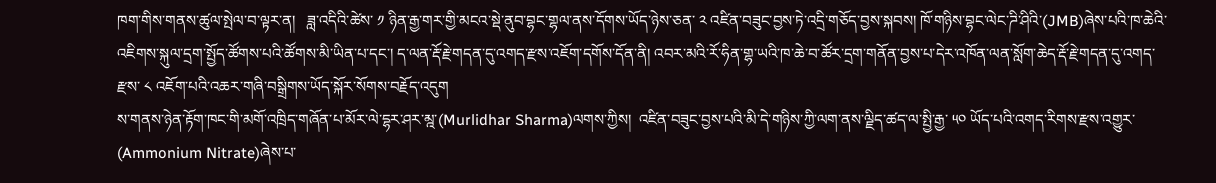ཁག་གིས་གནས་ཚུལ་སྤེལ་བ་ལྟར་ན།   ཟླ་འདིའི་ཚེས་ ༡ ཉིན་རྒྱ་གར་གྱི་མངའ་སྡེ་ནུབ་བྷང་གྷལ་ནས་དོགས་ཡོད་ཉེས་ཅན་ ༢ འཛིན་བཟུང་བྱས་ཏེ་འདྲི་གཅོད་བྱས་སྐབས། ཁོ་གཉིས་བྷང་ལེང་ཌི་ཤིའི་(JMB)ཞེས་པའི་ཁ་ཆེའི་འཇིགས་སྐུལ་དྲག་སྤྱོད་ཚོགས་པའི་ཚོགས་མི་ཡིན་པ་དང་། ད་ལན་རྡོ་རྗེ་གདན་དུ་འགད་རྫས་འཇོག་དགོས་དོན་ནི། འབར་མའི་རོ་ཧིན་གྷ་ཡའི་ཁ་ཆེ་བ་ཚོར་དྲག་གནོན་བྱས་པ་དེར་འཁོན་ལན་སློག་ཆེད་རྡོ་རྗེ་གདན་དུ་འགད་རྫས་ ༨ འཇོག་པའི་འཆར་གཞི་བསྒྲིགས་ཡོད་སྐོར་སོགས་བརྗོད་འདུག
ས་གནས་ཉེན་རྟོག་ཁང་གི་མགོ་འཁྲིད་གཞོན་པ་མོར་ལེ་དྷར་ཤར་མྰ་(Murlidhar Sharma)ལགས་ཀྱིས།  འཛིན་བཟུང་བྱས་པའི་མི་དེ་གཉིས་ཀྱི་ལག་ནས་ལྗིད་ཚད་ལ་སྤྱི་རྒྱ་ ༥༠ ཡོད་པའི་འགད་རིགས་རྫས་འགྱུར་ (Ammonium Nitrate)ཞེས་པ་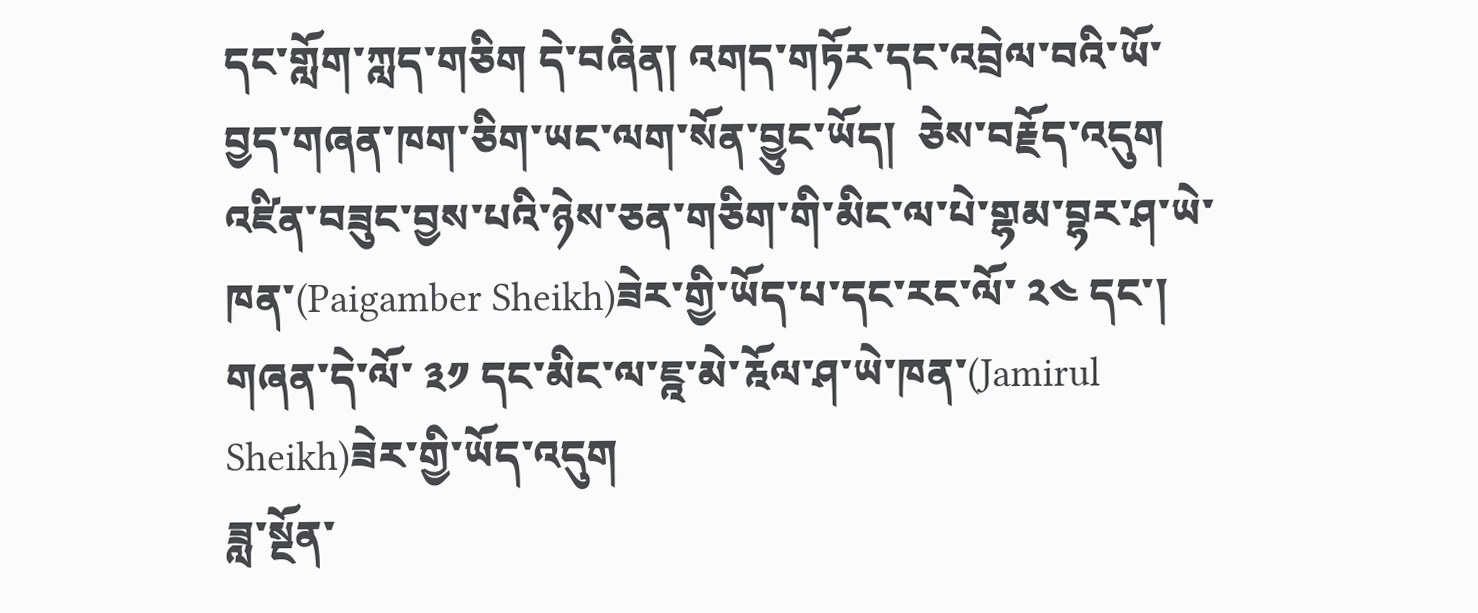དང་གློག་ཀླད་གཅིག དེ་བཞིན། འགད་གཏོར་དང་འབྲེལ་བའི་ཡོ་བྱད་གཞན་ཁག་ཅིག་ཡང་ལག་སོན་བྱུང་ཡོད།  ཅེས་བརྗོད་འདུག
འཛིན་བཟུང་བྱས་པའི་ཉེས་ཅན་གཅིག་གི་མིང་ལ་པེ་གྷམ་བྷར་ཤ་ཡེ་ཁན་(Paigamber Sheikh)ཟེར་གྱི་ཡོད་པ་དང་རང་ལོ་ ༢༤ དང་།  གཞན་དེ་ལོ་ ༣༡ དང་མིང་ལ་ཇྰ་མེ་རྰོལ་ཤ་ཡེ་ཁན་(Jamirul Sheikh)ཟེར་གྱི་ཡོད་འདུག
ཟླ་སྔོན་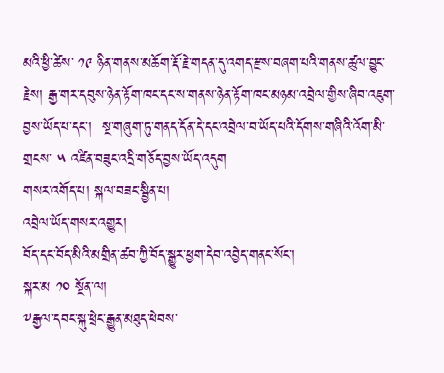མའི་ཕྱི་ཚེས་ ༡༩ ཉིན་གནས་མཆོག་རྡོ་རྗེ་གདན་དུ་འགད་རྫས་བཞག་པའི་གནས་ཚུལ་བྱུང་རྗེས། རྒྱ་གར་དབུས་ཉེན་རྟོག་ཁང་དང་ས་གནས་ཉེན་རྟོག་ཁང་མཉམ་འབྲེལ་གྱིས་ཞིབ་འཇུག་བྱས་ཡོད་པ་དང་།  སྔ་གཞུག་ཏུ་གནད་དོན་དེ་དང་འབྲེལ་བ་ཡོད་པའི་དོགས་གཞིའི་འོག་མི་གྲངས་ ༥ འཛིན་བཟུང་འདྲི་གཅོད་བྱས་ཡོད་འདུག
གསར་འགོད་པ། སྐལ་བཟང་སྦྱིན་པ།
འབྲེལ་ཡོད་གསར་འགྱུར།
བོད་དང་བོད་མིའི་མགྲིན་ཚབ་ཀྱི་བོད་སྒྱུར་ཕྱག་དེབ་འབྱེད་གནང་སོང་།
སྐར་མ ༡༠ སྔོན་ལ།
༸རྒྱལ་དབང་སྐུ་ཕྲེང་རྒྱུན་མཐུད་ཕེབས་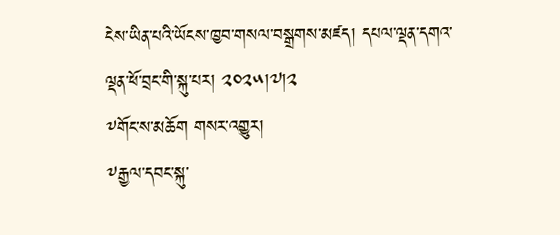ངེས་ཡིན་པའི་ཡོངས་ཁྱབ་གསལ་བསྒྲགས་མཛད། དཔལ་ལྡན་དགའ་ལྡན་ཕོ་བྲང་གི་སྐུ་པར། ༢༠༢༥།༧།༢
༸གོང་ས་མཆོག གསར་འགྱུར།
༸རྒྱལ་དབང་སྐུ་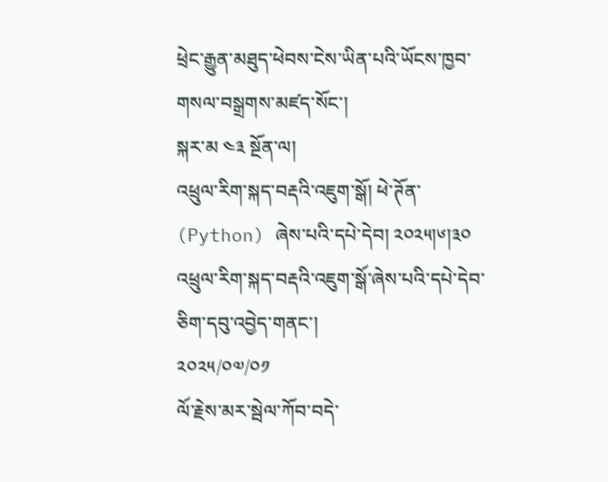ཕྲེང་རྒྱུན་མཐུད་ཕེབས་ངེས་ཡིན་པའི་ཡོངས་ཁྱབ་གསལ་བསྒྲགས་མཛད་སོང་།
སྐར་མ ༤༣ སྔོན་ལ།
འཕྲུལ་རིག་སྐད་བརྡའི་འཇུག་སྒོ། ཕེ་ཊོན་ (Python) ཞེས་པའི་དཔེ་དེབ། ༢༠༢༥།༦།༣༠
འཕྲུལ་རིག་སྐད་བརྡའི་འཇུག་སྒོ་ཞེས་པའི་དཔེ་དེབ་ཅིག་དབུ་འབྱེད་གནང་།
༢༠༢༥/༠༧/༠༡
ལོ་རྗེས་མར་སྦེལ་ཀོབ་བདེ་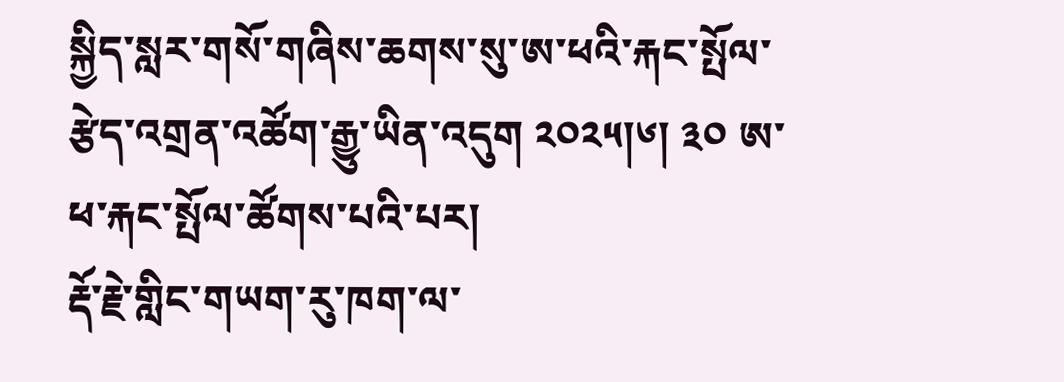སྐྱིད་སླར་གསོ་གཞིས་ཆགས་སུ་ཨ་ཕའི་རྐང་སྤོལ་རྩེད་འགྲན་འཚོག་རྒྱུ་ཡིན་འདུག ༢༠༢༥།༦། ༣༠ ཨ་ཕ་རྐང་སྤོལ་ཚོགས་པའི་པར།
རྡོ་རྗེ་གླིང་གཡག་རུ་ཁག་ལ་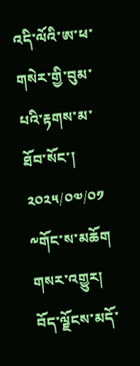འདི་ལོའི་ཨ་ཕ་གསེར་གྱི་བུམ་པའི་རྟགས་མ་ཐོབ་སོང་།
༢༠༢༥/༠༧/༠༡
༸གོང་ས་མཆོག གསར་འགྱུར།
བོད་ལྗོངས་མདོ་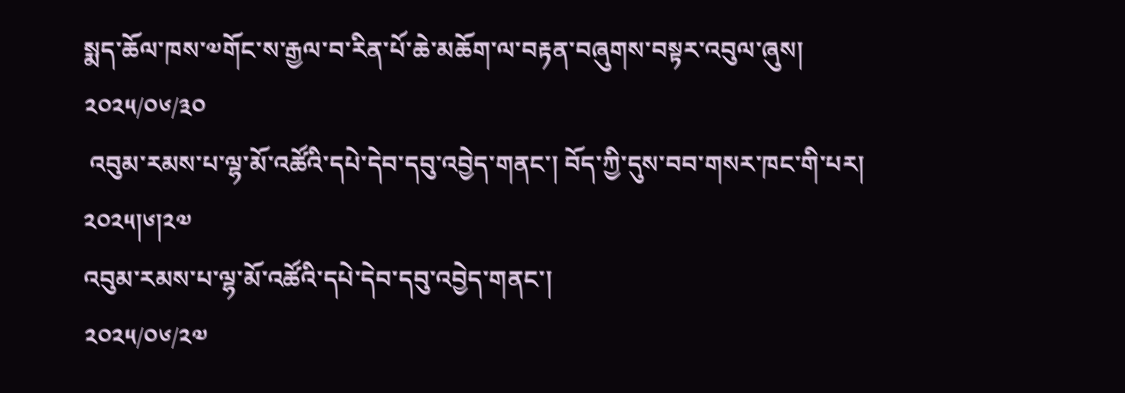སྨད་ཆོལ་ཁས་༧གོང་ས་རྒྱལ་བ་རིན་པོ་ཆེ་མཆོག་ལ་བརྟན་བཞུགས་བསྟར་འབུལ་ཞུས།
༢༠༢༥/༠༦/༣༠
 འབུམ་རམས་པ་ལྷ་མོ་འཚོའི་དཔེ་དེབ་དབུ་འབྱེད་གནང་། བོད་ཀྱི་དུས་བབ་གསར་ཁང་གི་པར། ༢༠༢༥།༦།༢༧
འབུམ་རམས་པ་ལྷ་མོ་འཚོའི་དཔེ་དེབ་དབུ་འབྱེད་གནང་།
༢༠༢༥/༠༦/༢༧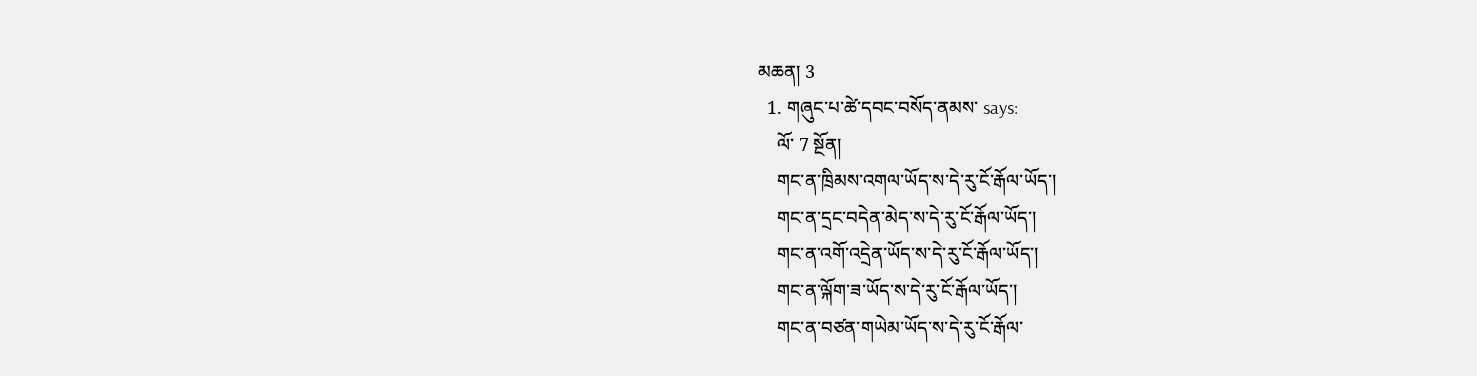མཆན། 3
  1. གཞུང་པ་ཚེ་དབང་བསོད་ནམས་ says:
    ལོ་ 7 སྔོན།
    གང་ན་ཁྲིམས་འགལ་ཡོད་ས་དེ་རུ་ངོ་རྒོལ་ཡོད་།
    གང་ན་དྲང་བདེན་མེད་ས་དེ་རུ་ངོ་རྒོལ་ཡོད་།
    གང་ན་འགོ་འདྲེན་ཡོད་ས་དེ་རུ་ངོ་རྒོལ་ཡོད་།
    གང་ན་ལྐོག་ཟ་ཡོད་ས་དེ་རུ་ངོ་རྒོལ་ཡོད་།
    གང་ན་བཙན་གཡེམ་ཡོད་ས་དེ་རུ་ངོ་རྒོལ་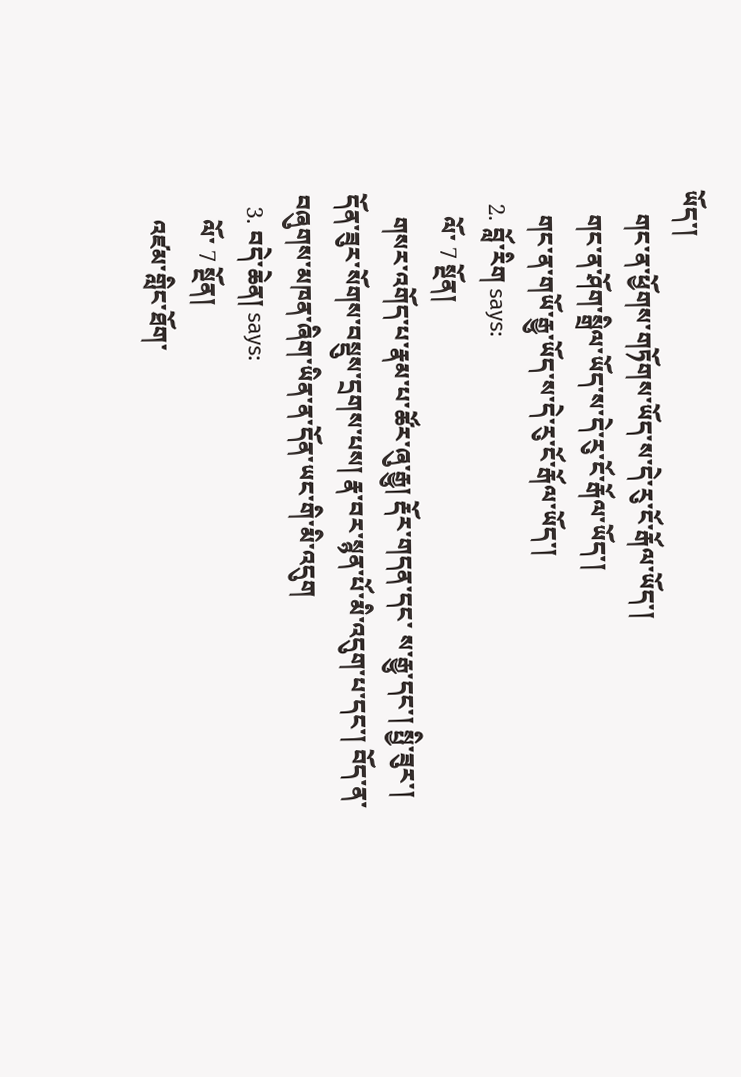ཡོད་།
    གང་ན་ཕྱོགས་གཏོགས་ཡོད་ས་དེ་རུ་ངོ་རྒོལ་ཡོད་།
    གང་ན་ཤོག་སྒྲིལ་ཡོད་ས་དེ་རུ་ངོ་རྒོལ་ཡོད་།
    གང་ན་གཡོ་རྒྱུ་ཡོད་ས་དེ་རུ་ངོ་རྒོལ་ཡོད་།
  2. བློ་རིག says:
    ལོ་ 7 སྔོན།
    གསར་འགོད་པ་རྣམ་པ་ཚོར་ཞུ་རྒྱུ། རྡོར་གདན་དང་ ས་རྒྱུ་དང་། སྤྱི་ཟུར་། དོན་ཟུར་སོགས་བསྡུས་དྲགས་པས། རྣ་བར་སྙན་པོ་མི་འདུག་པ་དང་། བོད་ན་བཞུགས་མཁན་ཞིག་ཡིན་ན་དོན་ཡང་གི་མི་འདུག
  3. བདེ་ཆེན། says:
    ལོ་ 7 སྔོན།
    འཛམ་གླིང་ཐོག་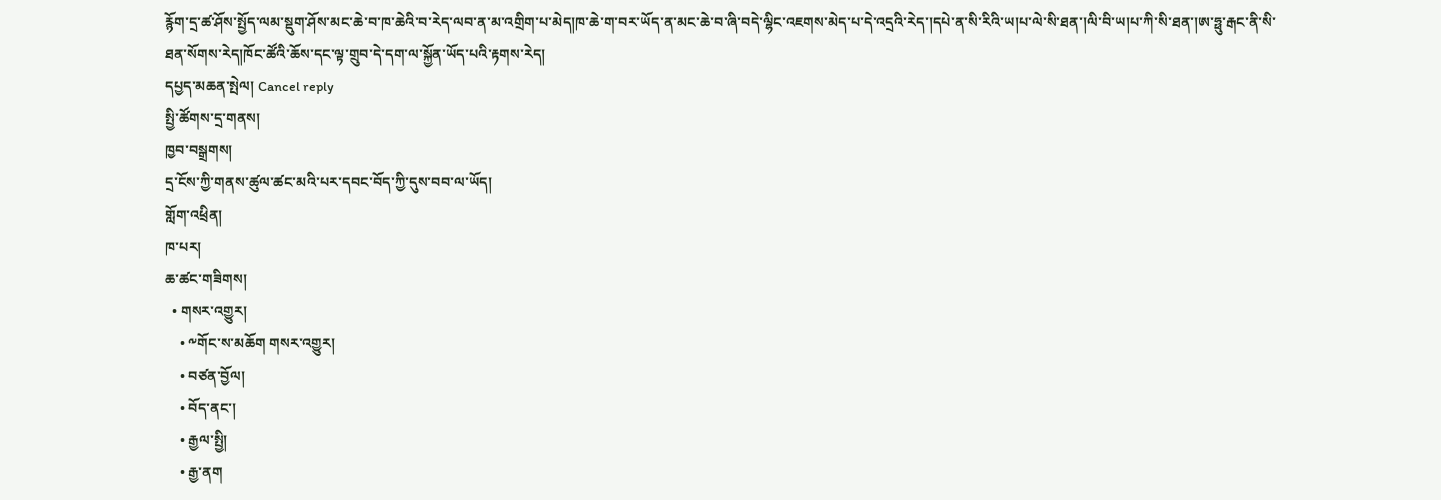རྙོག་དྲ་ཚ་ཤོས་སྤྱོད་ལམ་སྡུག་ཤོས་མང་ཆེ་བ་ཁ་ཆེའི་བ་རེད་ལབ་ན་མ་འགྲིག་པ་མེད།ཁ་ཆེ་ག་བར་ཡོད་ན་མང་ཆེ་བ་ཞི་བདེ་ལྷིང་འཇགས་མེད་པ་དེ་འདྲའི་རེད་།དཔེ་ན་སི་རིའི་ཡ།པ་ལེ་སི་ཐན་།ལི་བི་ཡ།པ་ཀི་སི་ཐན་།ཨ་ཧྥུ་རྒང་ནི་སི་ཐན་སོགས་རེད།ཁོང་ཚོའི་ཆོས་དང་ལྟ་གྲུབ་དེ་དག་ལ་སྐྱོན་ཡོད་པའི་རྟགས་རེད།
དཔྱད་མཆན་སྤེལ། Cancel reply
སྤྱི་ཚོགས་དྲ་གནས།
ཁྱབ་བསྒྲགས།
དྲ་ངོས་ཀྱི་གནས་ཚུལ་ཚང་མའི་པར་དབང་བོད་ཀྱི་དུས་བབ་ལ་ཡོད།
གློག་འཕྲིན།
ཁ་པར།
ཆ་ཚང་གཟིགས།
  • གསར་འགྱུར།
    • ༸གོང་ས་མཆོག གསར་འགྱུར།
    • བཙན་བྱོལ།
    • བོད་ནང་།
    • རྒྱལ་སྤྱི།
    • རྒྱ་ནག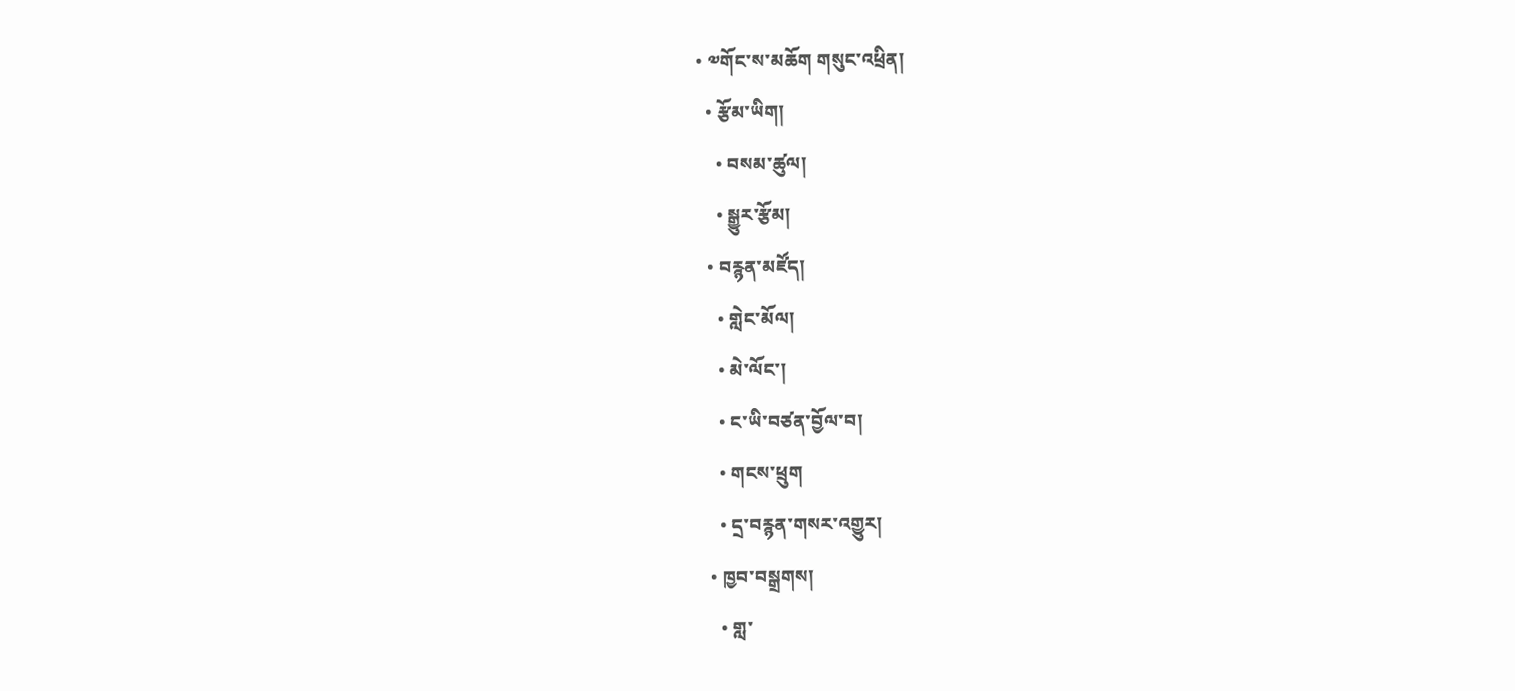• ༧གོང་ས་མཆོག གསུང་འཕྲིན།
  • རྩོམ་ཡིག།
    • བསམ་ཚུལ།
    • སྒྱུར་རྩོམ།
  • བརྙན་མཛོད།
    • གླེང་མོལ།
    • མེ་ལོང་།
    • ང་ཡི་བཙན་བྱོལ་བ།
    • གངས་ཕྲུག
    • དྲ་བརྙན་གསར་འགྱུར།
  • ཁྱབ་བསྒྲགས།
    • གླ་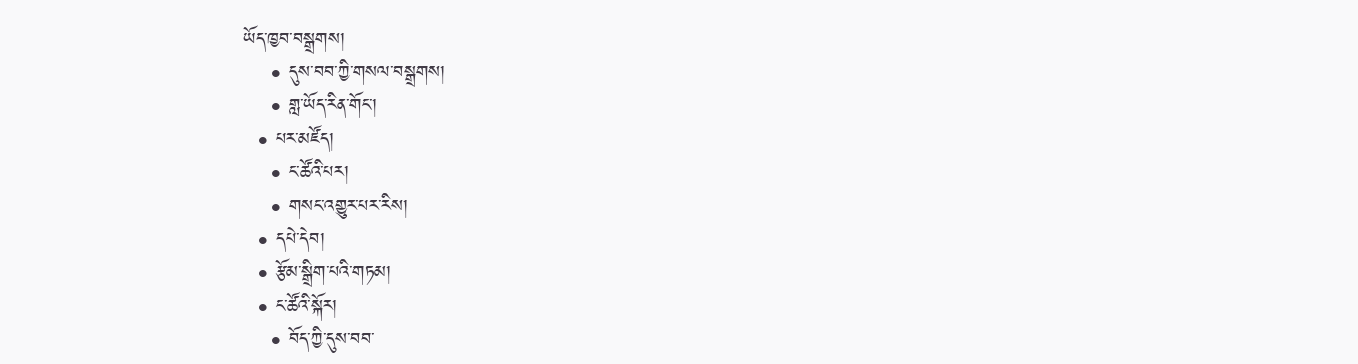ཡོད་ཁྱབ་བསྒྲགས།
    • དུས་བབ་ཀྱི་གསལ་བསྒྲགས།
    • གླ་ཡོད་རིན་གོང་།
  • པར་མཛོད།
    • ང་ཚོའི་པར།
    • གསང་འགྱུར་པར་རིས།
  • དཔེ་དེབ།
  • རྩོམ་སྒྲིག་པའི་གཏམ།
  • ང་ཚོའི་སྐོར།
    • བོད་ཀྱི་དུས་བབ་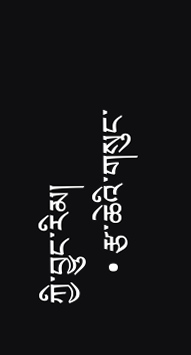ཀྱི་བྱུང་རིམ།
    • རྩ་ཆེའི་གསུང་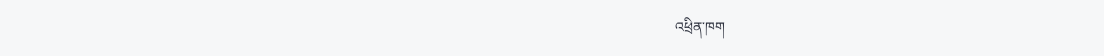འཕྲིན་ཁག